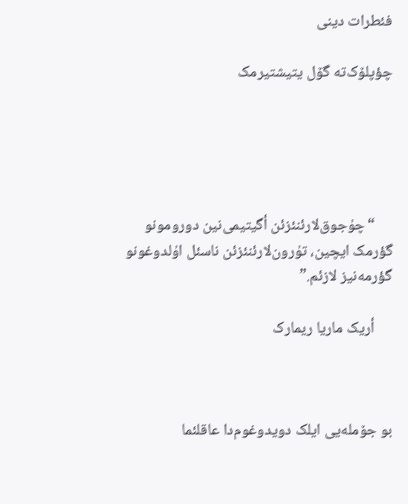فئطرات دینی

چؤپلۆک‌تە گۆل یتیشتیرمک





     “چۇجوق‌لارئنئزئن أگیتیمی‌نین دورومونو گؤرمک ایچین، تۇرون‌لارئنئزئن ناسئل اۇلدوغونو گؤرمەنیز لازئم.”

     أریک ماریا ریمارک



بو جۆملەیی ایلک دویدوغوم‌دا عاقلئما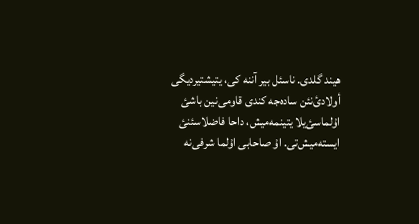هیند گلدی. ناسئل بیر آننە کی، یتیشتیردیگی أولادئ‌نئن سادەجە کندی قاومی‌نین باشئ اۇلماسئ‌یلا یتینمەمیش، داحا فاضلاسئنئ ایستەمیش‌تی. اۇ صاحابی اۇلما شرفی‌نە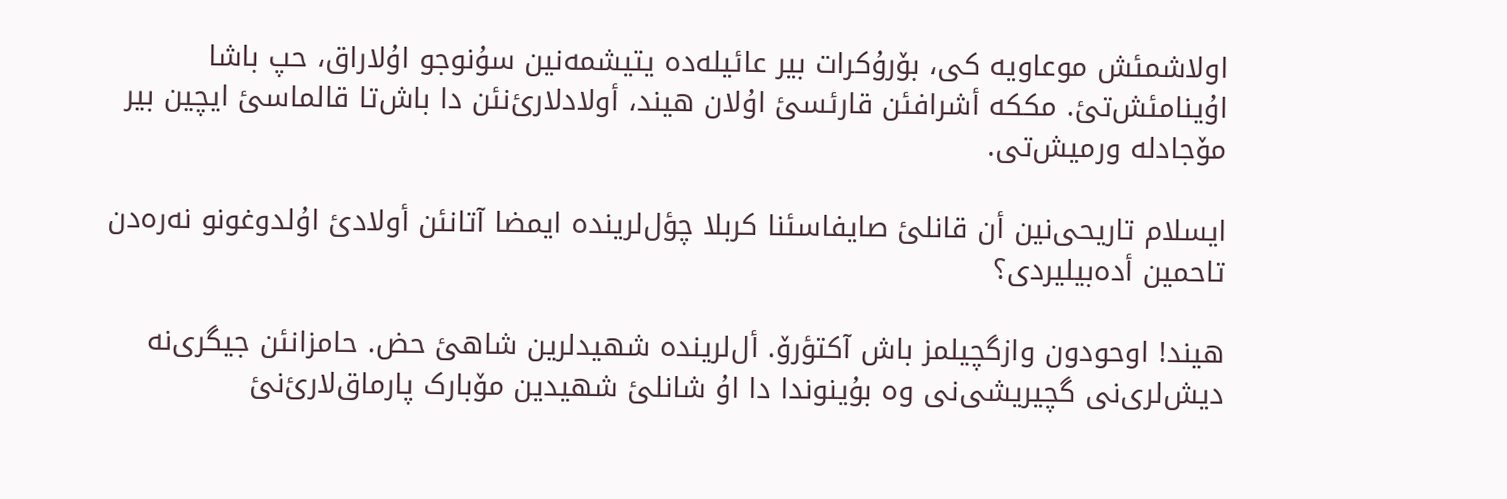اولاشمئش موعاویە کی، بۆرۇکرات بیر عائیلەدە یتیشمەنین سۇنوجو اۇلاراق، حپ باشا اۇینامئش‌تئ. مککە أشرافئن قارئسئ اۇلان هیند، أولادلارئ‌نئن دا باش‌تا قالماسئ ایچین بیر مۆجادلە ورمیش‌تی.

ایسلام تاریحی‌نین أن قانلئ صایفاسئنا کربلا چؤل‌لریندە ایمضا آتانئن أولادئ اۇلدوغونو نەرەدن تاحمین أدەبیلیردی؟

هیند! اوحودون وازگچیلمز باش آکتؤرۆ. أل‌لریندە شهیدلرین شاهئ حض. حامزانئن جیگری‌نە دیش‌لری‌نی گچیریشی‌نی وە بۇینوندا دا اۇ شانلئ شهیدین مۆبارک پارماق‌لارئ‌نئ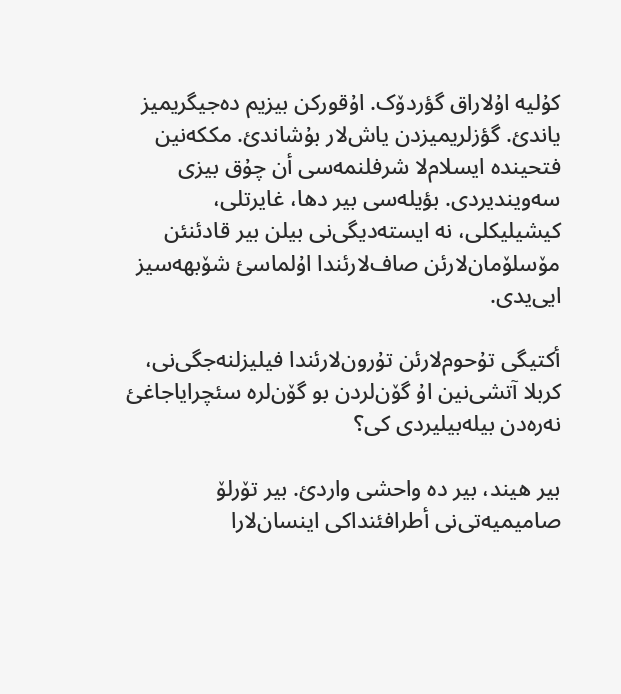کۇلیە اۇلاراق گؤردۆک. اۇقورکن بیزیم دەجیگریمیز یاندئ. گؤزلریمیزدن یاش‌لار بۇشاندئ. مککەنین فتحیندە ایسلام‌لا شرفلنمەسی أن چۇق بیزی سەویندیردی. بؤیلەسی بیر دها، غایرتلی، کیشیلیکلی، نە ایستەدیگی‌نی بیلن بیر قادئنئن مۆسلۆمان‌لارئن صاف‌لارئندا اۇلماسئ شۆبهەسیز ایی‌یدی.

أکتیگی تۇحوم‌لارئن تۇرون‌لارئندا فیلیزلنەجگی‌نی، کربلا آتشی‌نین اۇ گۆن‌لردن بو گۆن‌لرە سئچرایاجاغئ نەرەدن بیلەبیلیردی کی؟

بیر هیند، بیر دە واحشی واردئ. بیر تۆرلۆ صامیمیەتی‌نی أطرافئنداکی اینسان‌لارا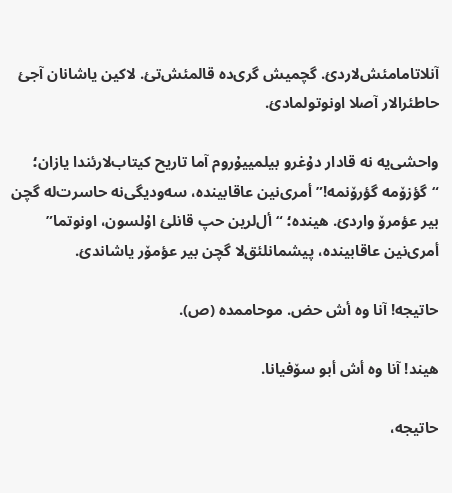آنلاتامامئش‌لاردئ. گچمیش گری‌دە قالمئش‌تئ. لاکین یاشانان آجئ حاطئرالار آصلا اونوتولمادئ.

واحشی‌یە نە قادار دۇغرو بیلمییۇروم آما تاریح کیتاب‌لارئندا یازان؛ “گؤزۆمە گؤرۆنمە!” أمری‌نین عاقابیندە، سەودیگی‌نە حاسرت‌لە گچن بیر عؤمرۆ واردئ. هیندە؛ “أل‌لرین حپ قانلئ اۇلسون، اونوتما” أمری‌نین عاقابیندە، پیشمانلئق‌لا گچن بیر عؤمۆر یاشاندئ.

حاتیجە! آنا وە أش حض. موحاممدە (ص).

هیند! آنا وە أش أبو سۆفیانا.

حاتیجە،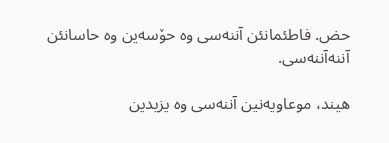حض. فاطئمانئن آننەسی وە حۆسەین وە حاسانئن آننەآننەسی.

هیند، موعاویەنین آننەسی وە یزیدین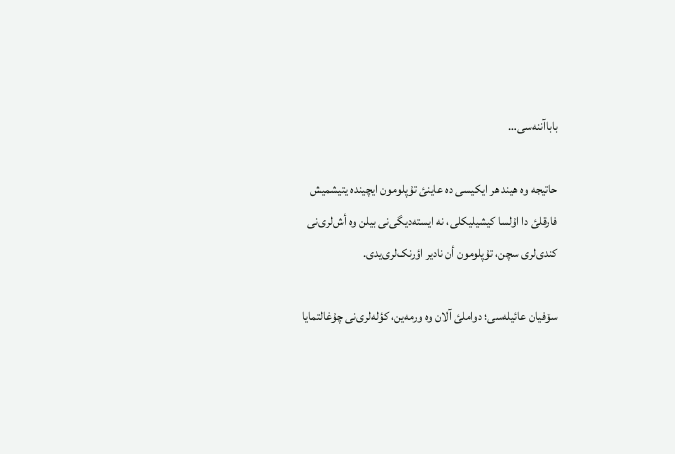باباآننەسی…

حاتیجە وە هیند هر ایکیسی دە عاینئ تۇپلومون ایچیندە یتیشمیش فارقلئ دا اۇلسا کیشیلیکلی، نە ایستەدیگی‌نی بیلن وە أش‌لری‌نی کندی‌لری سچن، تۇپلومون أن نادیر اؤرنک‌لری‌یدی.

سۆفیان عائیلەسی؛ دواملئ آلان وە ورمەین، کؤلەلری‌نی چۇغالتمایا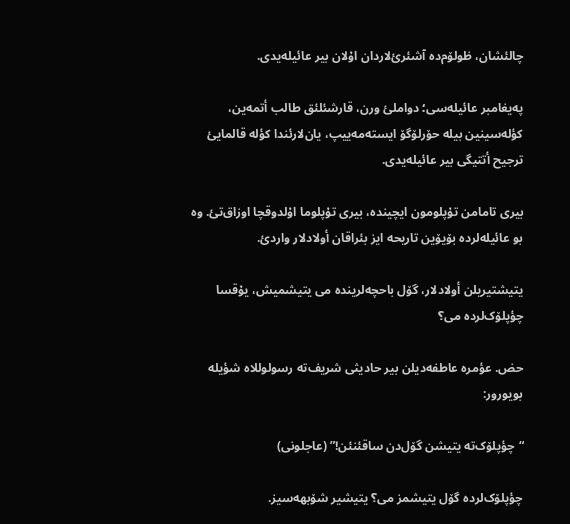چالئشان، ظولۆم‌دە آشئرئ‌لاردان اۇلان بیر عائیلەیدی.

پەیغامبر عائیلەسی؛ دواملئ ورن، قارشئلئق طالب أتمەین، کؤلەسینین بیلە حۆرلۆگۆ ایستەمەییپ، یان‌لارئندا کؤلە قالمایئ ترجیح أتتیگی بیر عائیلەیدی.

بیری تامامن تۇپلومون ایچیندە، بیری تۇپلوما اۇلدوقچا اوزاق‌تئ. وە بو عائیلەلردە بۆیۆین تاریحە ایز بئراقان أولادلار واردئ.

یتیشتیریلن أولادلار، گۆل باحچەلریندە می یتیشمیش، یۇقسا چؤپلۆک‌لردە می؟

حض. عؤمرە عاطفەدیلن بیر حادیثی شریف‌تە رسولوللاە شؤیلە بویورور:

“چؤپلۆک‌تە یتیشن گۆل‌دن ساقئنئن!” (عاجلونی)

چؤپلۆک‌لردە گۆل یتیشمز می؟ یتیشیر شۆبهەسیز.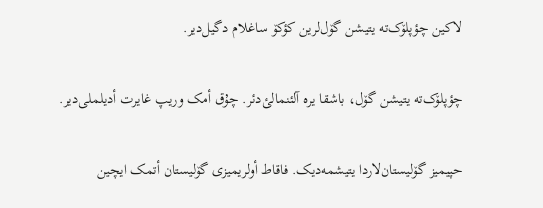لاکین چؤپلۆک‌تە یتیشن گۆل‌لرین کؤکۆ ساغلام دگیل‌دیر.

چؤپلۆک‌تە یتیشن گۆل، باشقا یرە آلئنمالئ‌دئر. چۇق أمک وریپ غایرت أدیلملی‌دیر.

حپیمیز گۆلیستان‌لاردا یتیشمەدیک. فاقاط أولریمیزی گۆلیستان أتمک ایچین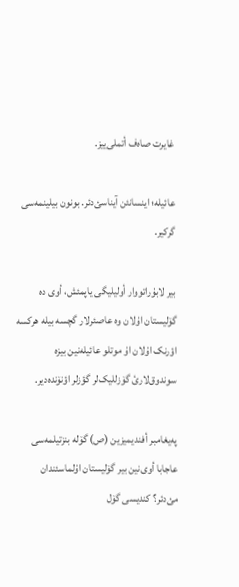غایرت صاەف أتملی‌ییز.

عائیلە؛ اینسانئن آیناسئ‌دئر. بونون بیلینمەسی گرکیر.

بیر لابۇراتووار أولیلیگی یاپمئش، أوی دە گۆلیستان اۇلان وە عاصئرلار گچسە بیلە هرکسە اؤرنک اۇلان اۇ موتلو عائیلەنین بیزە سوندوق‌لارئ گۆزللیک‌لر گؤزلر اؤنۆندەدیر.

پەیغامبر أفندیمیزین (ص) گۆلە بنزتیلمەسی عاجابا أوی‌نین بیر گۆلیستان اۇلماسئندان مئ‌دئر؟ کندیسی گۆل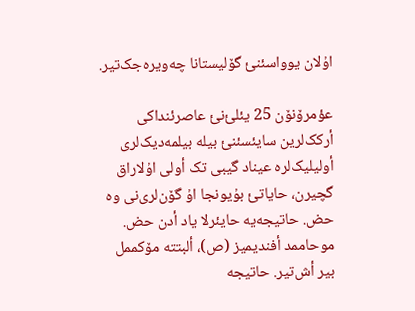اۇلان یوواسئنئ گۆلیستانا چەویرەجک‌تیر.

عؤمرۆنۆن 25 یئلئ‌نئ عاصرئنداکی أرکک‌لرین سایئسئنئ بیلە بیلمەدیک‌لری أولیلیک‌لرە عیناد گیبی تک أولی اۇلاراق گچیرن، حایاتئ بۇیونجا اۇ گۆن‌لری‌نی وە حض. حاتیجەیە حایئرلا یاد أدن حض. موحاممد أفندیمیز (ص)، ألبتتە مۆکممل بیر أش‌تیر. حاتیجە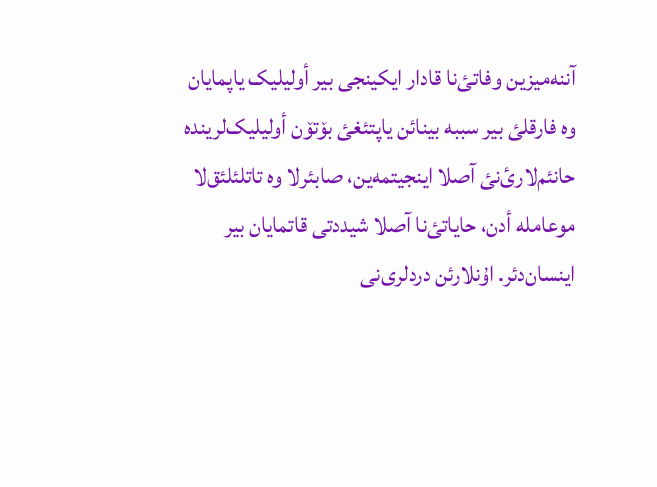آننەمیزین وفاتئ‌نا قادار ایکینجی بیر أولیلیک یاپمایان وە فارقلئ بیر سببە بینائن یاپتئغئ بۆتۆن أولیلیک‌لریندە حانئم‌لارئ‌نئ آصلا اینجیتمەین، صابئرلا وە تاتلئلئق‌لا موعاملە أدن، حایاتئ‌نا آصلا شیددتی قاتمایان بیر اینسان‌دئر. اۇنلارئن دردلری‌نی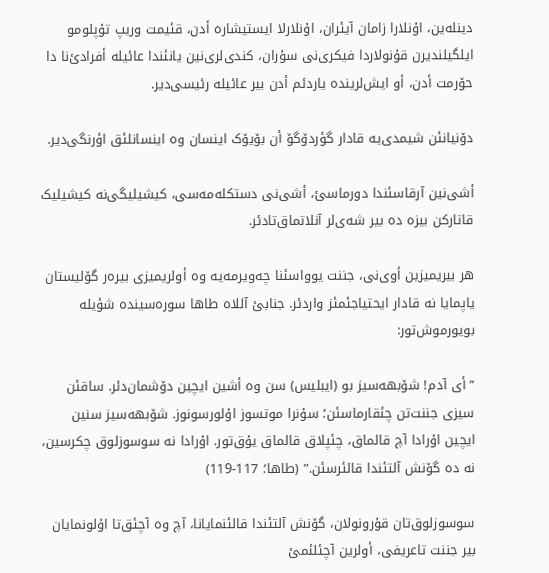دینلەین، اۇنلارا زامان آیئران، اۇنلارلا ایستیشارە أدن، قئیمت وریپ تۇپلومو ایلگیلندیرن قۇنولاردا فیکری‌نی سۇران، کندی‌لری‌نین یانئندا عائیلە أفرادئ‌نا دا حۆرمت أدن، أو ایش‌لریندە یاردئم أدن بیر عائیلە رئیسی‌دیر.

دۆنیانئن شیمدی‌یە قادار گؤردۆگۆ أن بۆیۆک اینسان وە اینسانلئق اؤرنگی‌دیر.

أشی‌نین آرقاسئندا دورماسئ، أشی‌نی دستکلەمەسی، کیشیلیگی‌نە کیشیلیک قاتارکن بیزە دە بیر شەی‌لر آنلاتماق‌تادئر.

هر بیریمیزین أوی‌نی، جننت یوواسئنا چەویرمەیە وە أولریمیزی بیرەر گۆلیستان یاپمایا نە قادار ایحتیاجئمئز واردئر. جنابئ آللاە طاها سورەسیندە شؤیلە بویورموش‌تور:

“أی آدم! شۆبهەسیز بو (ایبلیس) سن وە أشین ایچین دۆشمان‌دئر. ساقئن سیزی جننت‌تن چئقارماسئن؛ سۇنرا موتسوز اۇلورسونوز. شۆبهەسیز سنین ایچین اۇرادا آچ قالماق، چئپلاق قالماق یۇق‌تور. اۇرادا نە سوسوزلوق چکرسین، نە دە گۆنش آلتئندا قالئرسئن.” (طاها؛ 117-119)

سوسوزلوق‌تان قۇرونولان، گۆنش آلتئندا قالئنمایانا، آچ وە آچئق‌تا اۇلونمایان بیر جننت تاعریفی، أولرین آچئلئمئ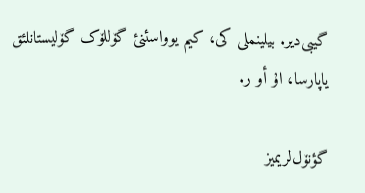گیبی‌دیر. بیلینملی کی، کیم یوواسئنئ گۆللۆک گۆلیستانلئق یاپارسا، اۇ أو ر.

گؤنۆل‌لریمیز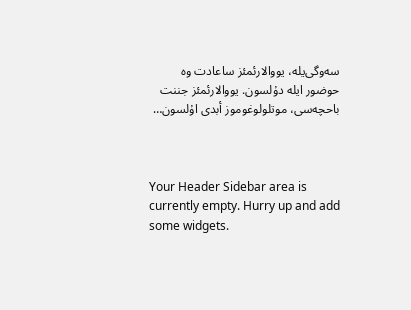سەوگی‌یلە، یووالارئمئز ساعادت وە حوضور ایلە دۇلسون. یووالارئمئز جننت باحچەسی، موتلولوغوموز أبدی اۇلسون…



Your Header Sidebar area is currently empty. Hurry up and add some widgets.